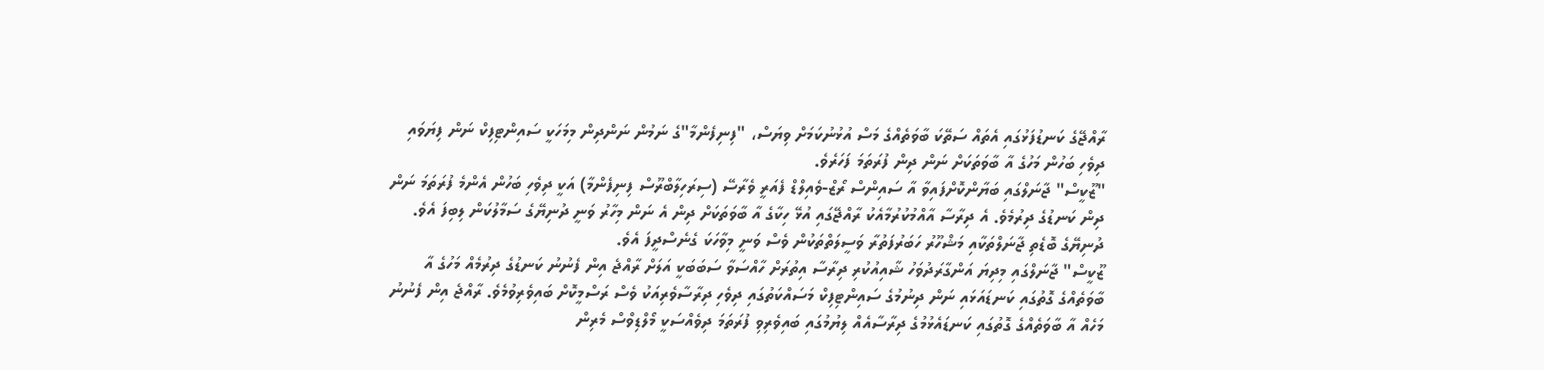ރާއްޖޭގެ ކަނޑުފަޅުގައި އެތައް ސަތޭކަ ބާވަތެއްގެ މަސް އުޅުނުކަމަށް ވިޔަސް، "ފިނިފެންމާ"ގެ ނަމުން ނަންދިން މިމަހަކީ ސައިންޓިފިކް ނަން ފިޔަވައި ދިވެހި ބަހުން މަހުގެ އާ ބާވަތަކަށް ނަން ދިން ފުރަތަމަ ފަހަރެވެ.
"ޒޫކީސް" ޖާނަލްގައި ބަޔާންކޮށްފައިވާ އާ ސައިންސް ރޯޒް-ވެއިލްޑް ފެއަރީ ވެރާސޭ (ސިރަހިލާބްރޫސް ފިނިފެންމާ) އަކީ ދިވެހި ބަހުން އެންމެ ފުރަތަމަ ނަން ދިން ކަނޑުގެ ދިރުމެވެ. އެ ދިރާސާ އާއްމުކުރުމާއެކު ރާއްޖޭގައި އުޅޭ ހިކާގެ އާ ބާވަތަކަށް ދިން އެ ނަން މިހާރު ވަނީ ދުނިޔޭގެ ސަމާލުކަން ލިބިފަ އެވެ. ދުނިޔޭގެ ބޮޑެތި ޖާނަލްތަކާއި މަޝްހޫރު ހަބަރުފަތުރާ ވަސީލަތްތަކުން ވެސް ވަނީ މިވާހަކަ ގެނެސްދީފަ އެވެ.
ޒޫކީސް" ޖާނަލްގައި މިދިޔަ އަންގާރަދުވަހު ޝާއިއުކުރި ދިރާސާ އިތުރަށް ހާއްސަވާ ސަބަބަކީ އަލަށް ރާއްޖެ އިން ފެނުނު ކަނޑުގެ ދިރުމެއް މަހުގެ އާ ބާވަތެއްގެ ގޮތުގައި ކަނޑައަޅައި ނަން ދިނުމުގެ ސައިންޓިފިކް މަސައްކަތުގައި ދިވެހި ދިރާސާވެރިއަކު ވެސް ރަސްމީކޮށް ބައިވެރިވުމެވެ. ރާއްޖެ އިން ފެނުނު މަހެއް އާ ބާވަތެއްގެ ގޮތުގައި ކަނޑައެޅުމުގެ ދިރާސާއެއް ލިޔުމުގައި ބައިވެރިވި ފުރަތަމަ ދިވެއްސަކީ މޯލްޑިވްސް މެރިން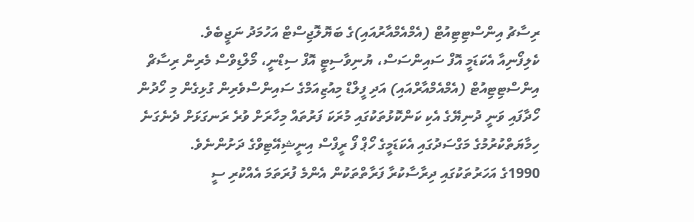ރިސާޗު އިންސްޓިޓިއުޓް (އެމްއެމްއާރުއައި)ގެ ބަޔޮލޮޖިސްޓް އަހުމަދު ނަޖީބެވެ.
ކެލިފޯނިއާ އެކަޑަމީ އޮފް ސައިންސަސް، ޔުނިވާސިޓީ އޮފް ސިޑްނީ، މޯލްޑިވްސް މެރިން ރިސާޗް އިންސްޓިޓިއުޓް (އެމްއެމްއާރްއައި) އަދި ފީލްޑް މިއުޒިއަމްގެ ސައިންސްވެރިން ގުޅިގެން މި ހޯދުން ހޯދާފައި ވަނީ ދުނިޔޭގެ އެކި ކަންކޮޅުތަކުގައި މުރަކަ ފަރުތައް މިހާރަށް ވުރެ ރަނގަޅަށް ދެނެގަނެ ހިމާޔަތްކުރުމުގެ މަގްސަދުގައި އެކަޑަމީގެ ހޯޕް ފޯ ރީފްސް އިނީޝިއޭޓިވްގެ ދަށުންނެވެ.
1990ގެ އަހަރުތަކުގައި ދިރާސާކުރާ ފަރާތްތަކުން އެންމެ ފުރަތަމަ އެއްކުރި ސީ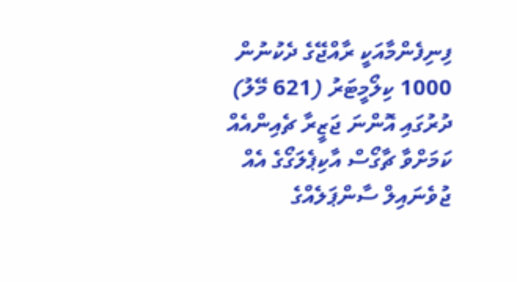ފިނިފެންމާއަކީ ރާއްޖޭގެ ދެކުނުން 1000 ކިލޯމީޓަރު (621 މޭލު) ދުރުގައި އޮންނަ ޖަޒީރާ ޗެއިންއެއް ކަމަށްވާ ޗާގޯސް އާކިޕެލަގޯގެ އެއް ޖުވެނައިލް ސާންޕަލެއްގެ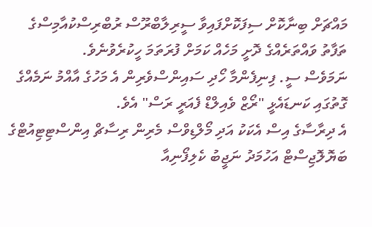މައްޗަށް ބިނާކޮށް ސިފަކޮށްފައިވާ ސީރިލާބްރޫސް ރުބްރިސްކުއާމިސްގެ ތަފާތު ވައްތަރެއްގެ ދޮށީ މަހެއް ކަމަށް ފުރަތަމަ ހީކުރެވުނެވެ.
ނަމަވެސް ސީ. ފިނިފެންމާ ހޯދި ސައިންސްވެރިން އެ މަހުގެ އާއްމު ނަމެއްގެ ގޮތުގައި ކަނޑައެޅީ "ރޯޒް ވެއިލްޑް ފެއަރީ ރަސް" އެވެ.
އެ ދިރާސާގެ އިސް އެކަކު އަދި މޯލްޑިވްސް މެރިން ރިސާޗް އިންސްޓިޓިއުޓްގެ ބަޔޮލޮޖިސްޓް އަހުމަދު ނަޖީބު ކެލިފޯނިއާ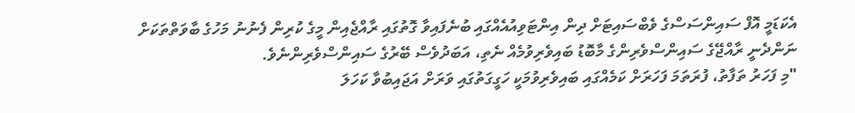އެކަޑަމީ އޮފް ސައިންސަސްގެ ވެބްސައިޓަށް ދިން އިންޓަވިއުއެއްގައި ބުނެފައިވާ ގޮތުގައި ރާއްޖެއިން މީގެ ކުރިން ފެނުނު މަހުގެ ބާވަތްތަކަށް ނަންދެނީ ރާއްޖޭގެ ސައިންސްވެރިންގެ މާބޮޑު ބައިވެރިވުމެއް ނެތި، އަބަދުވެސް ބޭރުގެ ސައިންސްވެރިންނެވެ.
"މި ފަހަރު ތަފާތު، ފުރަތަމަ ފަހަރަށް ކަމެއްގައި ބައިވެރިވުމަކީ ހަގީގަތުގައި ވަރަށް އަޖައިބުވާ ކަހަލަ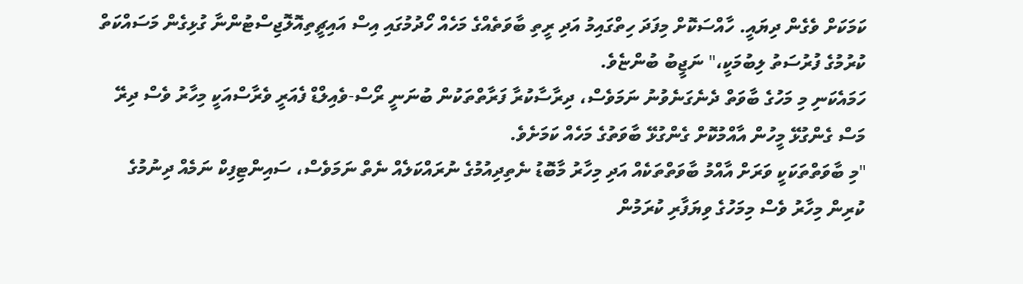ކަމަކަށް ވެގެން ދިޔައީ. ހާއްސަކޮށް މިފަދަ ހިތްގައިމު އަދި ރީތި ބާވަތެއްގެ މަހެއް ހޯދުމުގައި އިސް އައިޗީތިއޮލޮޖިސްޓުންނާ ގުޅިގެން މަސައްކަތް ކުރުމުގެ ފުރުސަތު ލިބުމަކީ،" ނަޖީބު ބުންޏެވެ.
ހަމައެކަނި މި މަހުގެ ބާވަތް ދެނެގަނެވުނު ނަމަވެސް، ދިރާސާކުރާ ފަރާތްތަކުން ބުނަނީ ރޯސް-ވެއިލްޑް ފެއަރީ ވެރާސްއަކީ މިހާރު ވެސް ދިރޭ މަސް ގެންގުޅޭ މީހުން އާއްމުކޮށް ގެންގުޅޭ ބާވަތުގެ މަހެއް ކަމަށެވެ.
"މި ބާވަތްތަކަކީ ވަރަށް އާއްމު ބާވަތްތަކެއް އަދި މިހާރު މާބޮޑު ނެތިދިއުމުގެ ނުރައްކަލެއް ނެތް ނަމަވެސް، ސައިންޓިފިކް ނަމެއް ދިނުމުގެ ކުރިން މިހާރު ވެސް މިމަހުގެ ވިޔަފާރި ކުރަމުން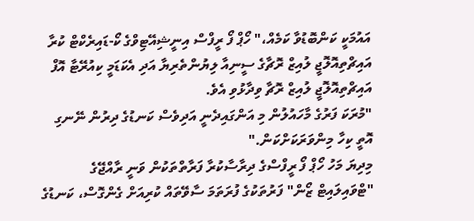އައުމަކީ ކަންބޮޑުވާ ކަމެއް،" ހޯޕް ފޯ ރީފްސް އިނީޝިއޭޓިވްގެ ކޯ-ޑައިރެކްޓް ކުރާ އައިޗްތިއޮލޮޖީ ލުއިޒް ރޮޗާގެ ސީނިއާ ލިޔުންތެރިޔާ އަދި އެކަޑަމީ ކިއުރޭޓާ އޮފް އައިޗްތިއޮލޮޖީ ލުއިޒް ރޮޗާ ވިދާޅުވި އެވެ.
"މުރަކަ ފަރުގެ މާހައުލުން މި އަންގައިދެނީ އަދިވެސް ކަނޑުގެ ދިރުން ނޭނގި އޮތީ ކިހާ މިންވަރަކަށްކަން."
މިދިޔަ މަހު ހޯޕް ފޯ ރީފްސްގެ ދިރާސާކުރާ ފަރާތްތަކުން ވަނީ ރާއްޖޭގެ "ޓްވައިލައިޓް ޒޯން" ފަރުތަކުގެ ފުރަތަމަ ސާވޭތައް ކުރިއަށް ގެންގޮސް، ކަނޑުގެ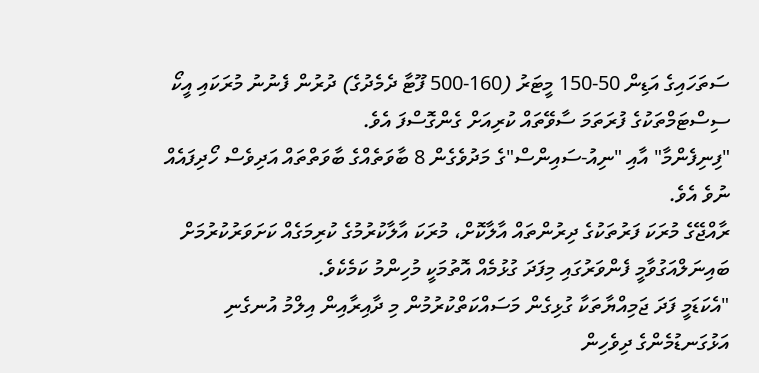ސަތަހައިގެ އަޑިން 50-150 މީޓަރު (160-500 ފޫޓާ ދެމެދުގެ) ދުރުން ފެނުނު މުރަކައި އީކޯ ސިސްޓަމްތަކުގެ ފުރަތަމަ ސާވޭތައް ކުރިއަށް ގެންގޮސްފަ އެވެ.
"ފިނިފެންމާ" އާއި "ނިއު-ސައިންސް"ގެ މަދުވެގެން 8 ބާވަތެއްގެ ބާވަތްތައް އަދިވެސް ހޯދިފައެއް ނުވެ އެވެ.
ރާއްޖޭގެ މުރަކަ ފަރުތަކުގެ ދިރުންތައް އާލާކޮށް، މުރަކަ އާލާކުރުމުގެ ކުރިމަގެއް ކަށަވަރުކުރުމަށް ބައިނަލްއަގުވާމީ ފެންވަރުގައި މިފަދަ ގުޅުމެއް އޮތުމަކީ މުހިންމު ކަމެކެވެ.
"އެކަޑަމީ ފަދަ ޖަމިއްޔާތަކާ ގުޅިގެން މަސައްކަތްކުރުމުން މި ދާއިރާއިން އިލްމު އުނގެނި އަޅުގަނޑުމެންގެ ދިވެހިން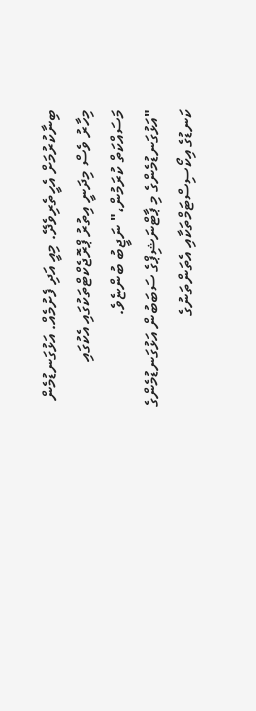ބިނާކުރުމަށް އެހީތެރިވެދޭ. މިއީ އަދި ފެށުމެއް. އަޅުގަނޑުމެން މިހާރު ވެސް މިދަނީ އިތުރު ޕްރޮޖެކްޓްތަކުގައި އެކުގައި މަސައްކަތް ކުރަމުން،" ނަޖީބު ބުންޏެވެ.
"އަޅުގަނޑުމެންގެ މި ޕާޓްނަޝިޕްގެ ސަބަބުން އަޅުގަނޑުމެންގެ ކަނޑުގެ އިކޯސިސްޓަމްތަކާއި އެތަންތަނުގެ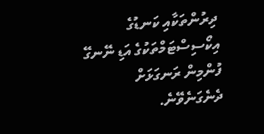ދިރުންތަކާއި ކަނޑުގެ އިކޯސިސްޓަމްތަކުގެ އަޑި ނޭނގޭ ފުންމިން ރަނގަޅަށް ދެނެގަނެވޭނެ.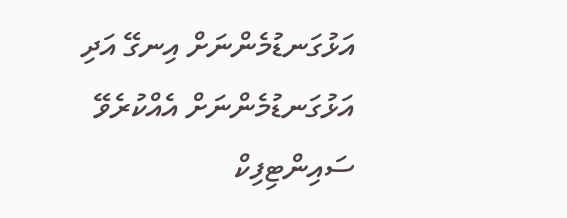އަޅުގަނޑުމެންނަށް އިނގޭ އަދި އަޅުގަނޑުމެންނަށް އެއްކުރެވޭ ސައިންޓިފިކް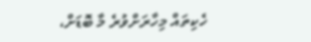ހެކިތައް މިހާރަށްވުރެ މާ ބޮޑަށް،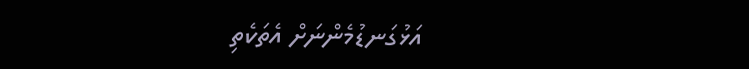އަޅުގަނޑުމެންނަށް އެތަކެތި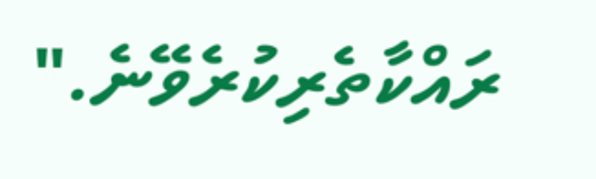ރައްކާތެރިކުރެވޭނެ."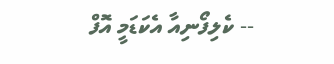-- ކެލިފޯނިއާ އެކަޑަމީ އޮފް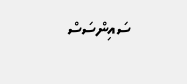ސައިންސަސް